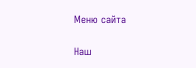Меню сайта

Наш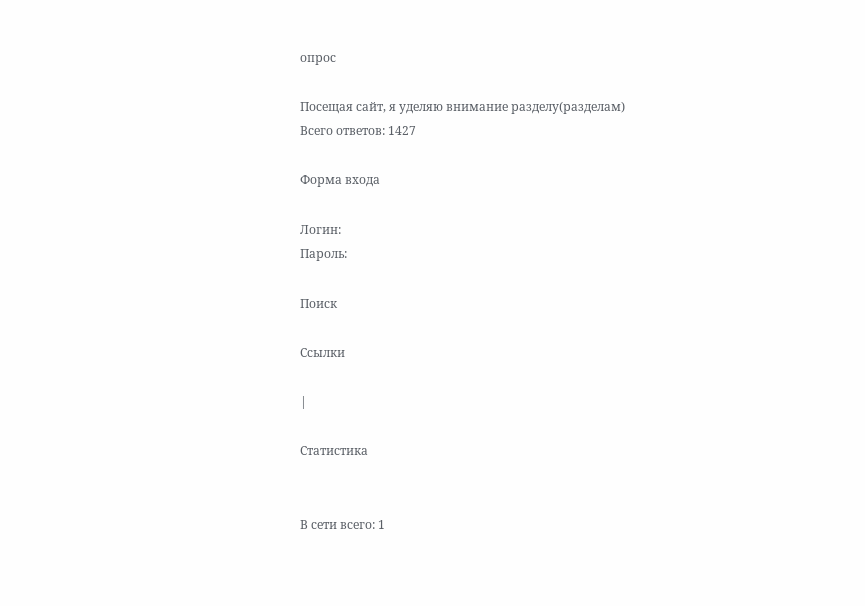опрос

Посещая сайт, я уделяю внимание разделу(разделам)
Всего ответов: 1427

Форма входа

Логин:
Пароль:

Поиск

Ссылки

|

Статистика


В сети всего: 1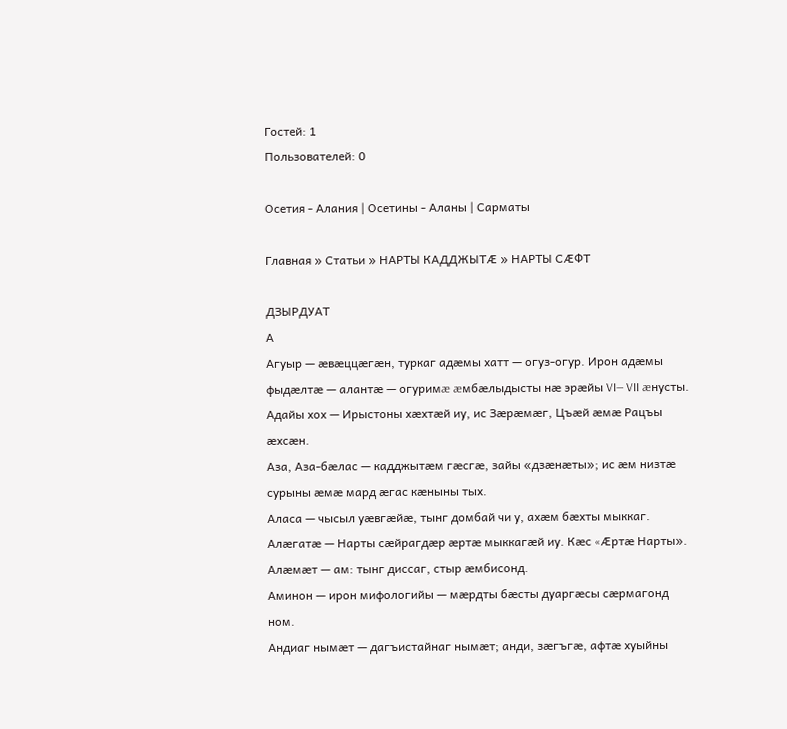Гостей: 1
Пользователей: 0

Осетия - Алания | Осетины - Аланы | Сарматы

Главная » Статьи » НАРТЫ КАДДЖЫТÆ » НАРТЫ СÆФT

ДЗЫРДУАТ
А
Агуыр — æвæццæгæн, туркаг адæмы хатт — огуз-огур. Ирон адæмы
фыдæлтæ — алантæ — огуримæ æмбæлыдысты нæ эрæйы VI— VII æнусты.
Адайы хох — Ирыстоны хæхтæй иу, ис Зæрæмæг, Цъæй æмæ Рацъы
æхсæн.
Аза, Аза-бæлас — кадджытæм гæсгæ, зайы «дзæнæты»; ис æм низтæ
сурыны æмæ мард æгас кæныны тых.
Аласа — чысыл уæвгæйæ, тынг домбай чи у, ахæм бæхты мыккаг.
Алæгатæ — Нарты сæйрагдæр æртæ мыккагæй иу. Кæс «Æртæ Нарты».
Алæмæт — ам: тынг диссаг, стыр æмбисонд.
Аминон — ирон мифологийы — мæрдты бæсты дуаргæсы сæрмагонд
ном.
Андиаг нымæт — дагъистайнаг нымæт; анди, зæгъгæ, афтæ хуыйны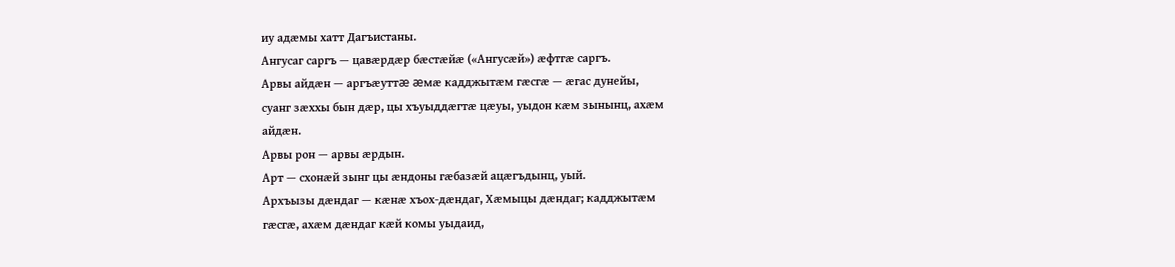иу адæмы хатт Дагъистаны.
Ангусаг саргъ — цавæрдæр бæстæйæ («Ангусæй») æфтгæ саргъ.
Арвы айдæн — аргъæуттæ æмæ кадджытæм гæсгæ — æгас дунейы,
суанг зæххы бын дæр, цы хъуыддæгтæ цæуы, уыдон кæм зынынц, ахæм
айдæн.
Арвы рон — арвы æрдын.
Арт — схонæй зынг цы æндоны гæбазæй ацæгъдынц, уый.
Архъызы дæндаг — кæнæ хъох-дæндаг, Хæмыцы дæндаг; кадджытæм
гæсгæ, ахæм дæндаг кæй комы уыдаид,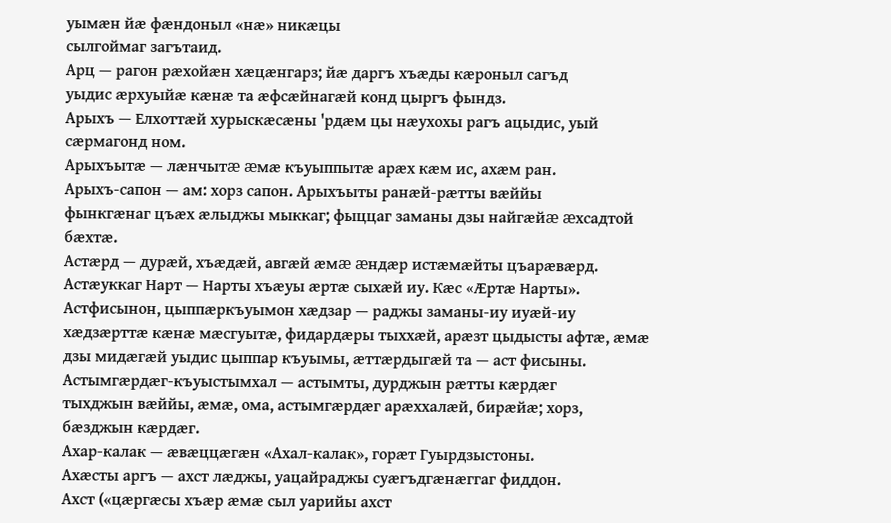уымæн йæ фæндоныл «нæ» никæцы
сылгоймаг загътаид.
Арц — рагон рæхойæн хæцæнгарз; йæ даргъ хъæды кæроныл сагъд
уыдис æрхуыйæ кæнæ та æфсæйнагæй конд цыргъ фындз.
Арыхъ — Елхоттæй хурыскæсæны 'рдæм цы нæухохы рагъ ацыдис, уый
сæрмагонд ном.
Арыхъытæ — лæнчытæ æмæ къуыппытæ арæх кæм ис, ахæм ран.
Арыхъ-сапон — ам: хорз сапон. Арыхъыты ранæй-рæтты вæййы
фынкгæнаг цъæх æлыджы мыккаг; фыццаг заманы дзы найгæйæ æхсадтой
бæхтæ.
Астæрд — дурæй, хъæдæй, авгæй æмæ æндæр истæмæйты цъарæвæрд.
Астæуккаг Нарт — Нарты хъæуы æртæ сыхæй иу. Кæс «Æртæ Нарты».
Астфисынон, цыппæркъуымон хæдзар — раджы заманы-иу иуæй-иу
хæдзæрттæ кæнæ мæсгуытæ, фидардæры тыххæй, арæзт цыдысты афтæ, æмæ
дзы мидæгæй уыдис цыппар къуымы, æттæрдыгæй та — аст фисыны.
Астымгæрдæг-къуыстымхал — астымты, дурджын рæтты кæрдæг
тыхджын вæййы, æмæ, ома, астымгæрдæг арæххалæй, бирæйæ; хорз,
бæзджын кæрдæг.
Ахар-калак — æвæццæгæн «Ахал-калак», горæт Гуырдзыстоны.
Ахæсты аргъ — ахст лæджы, уацайраджы суæгъдгæнæггаг фиддон.
Ахст («цæргæсы хъæр æмæ сыл уарийы ахст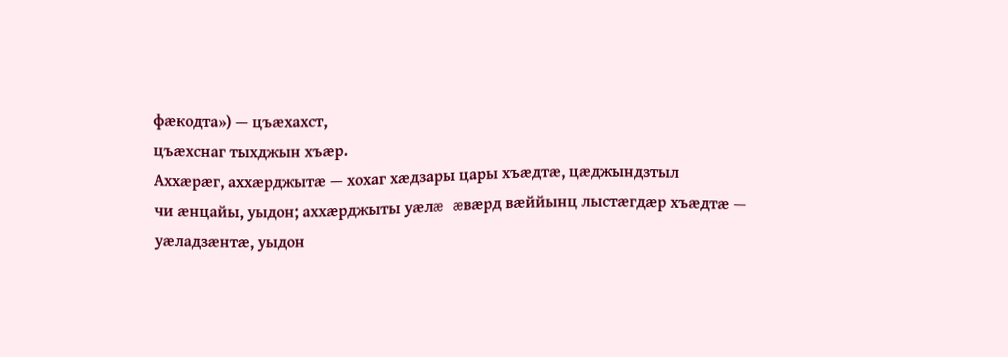фæкодта») — цъæхахст,
цъæхснаг тыхджын хъæр.
Аххæрæг, аххæрджытæ — хохаг хæдзары цары хъæдтæ, цæджындзтыл
чи æнцайы, уыдон; аххæрджыты уæлæ æвæрд вæййынц лыстæгдæр хъæдтæ —
уæладзæнтæ, уыдон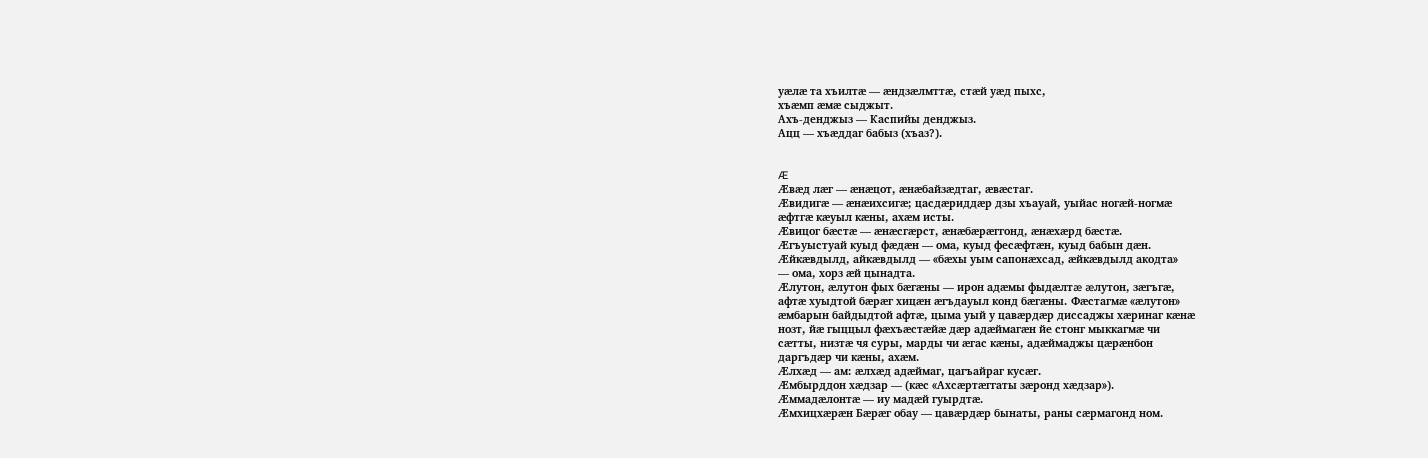уæлæ та хъилтæ — æндзæлмттæ, стæй уæд пыхс,
хъæмп æмæ сыджыт.
Ахъ-денджыз — Каспийы денджыз.
Ацц — хъæддаг бабыз (хъаз?).


Æ
Æвæд лæг — æнæцот, æнæбайзæдтаг, æвæстаг.
Æвидигæ — æнæихсигæ; цасдæриддæр дзы хъауай, уыйас ногæй-ногмæ
æфтгæ кæуыл кæны, ахæм исты.
Æвицог бæстæ — æнæсгæрст, æнæбæрæггонд, æнæхæрд бæстæ.
Æгъуыстуай куыд фæдæн — ома, куыд фесæфтæн, куыд бабын дæн.
Æйкæвдылд, айкæвдылд — «бæхы уым сапонæхсад, æйкæвдылд акодта»
— ома, хорз æй цынадта.
Æлутон, æлутон фых бæгæны — ирон адæмы фыдæлтæ æлутон, зæгъгæ,
афтæ хуыдтой бæрæг хицæн æгъдауыл конд бæгæны. Фæстагмæ «æлутон»
æмбарын байдыдтой афтæ, цыма уый у цавæрдæр диссаджы хæринаг кæнæ
нозт, йæ гыццыл фæхъæстæйæ дæр адæймагæн йе стонг мыккагмæ чи
сæтты, низтæ чя суры, марды чи æгас кæны, адæймаджы цæрæнбон
даргъдæр чи кæны, ахæм.
Æлхæд — ам: æлхæд адæймаг, цагъайраг кусæг.
Æмбырддон хæдзар — (кæс «Ахсæртæггаты зæронд хæдзар»).
Æммадæлонтæ — иу мадæй гуырдтæ.
Æмхицхæрæн Бæрæг обау — цавæрдæр бынаты, раны сæрмагонд ном.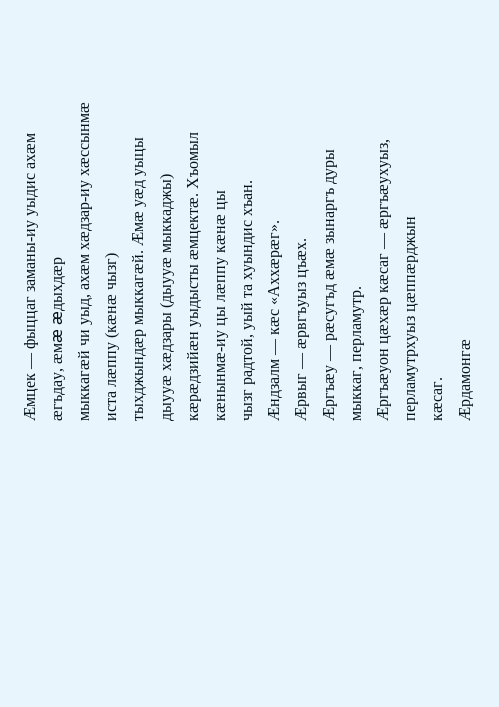Æмцек — фыццаг заманы-иу уыдис ахæм æгъдау, æмæ æдыхдæр
мыккагæй чи уыд, ахæм хæдзар-иу хæссынмæ иста лæппу (кæнæ чызг)
тыхджындæр мыккагæй. Æмæ уæд уыцы дыууæ хæдзары (дыууæ мыккаджы)
кæрæдзийæн уыдысты æмцектæ. Хъомыл кæнынмæ-иу цы лæппу кæнæ цы
чызг радтой, уый та хуындис хъан.
Æндзалм — кæс «Аххæрæг».
Æрвыг — æрвгъуыз цъæх.
Æргъæу — рæсугъд æмæ зынаргъ дуры мыккаг, перламутр.
Æргъæуон цæхæр кæсаг — æргъæухуыз, перламутрхуыз цæппæрджын
кæсаг.
Æрдамонгæ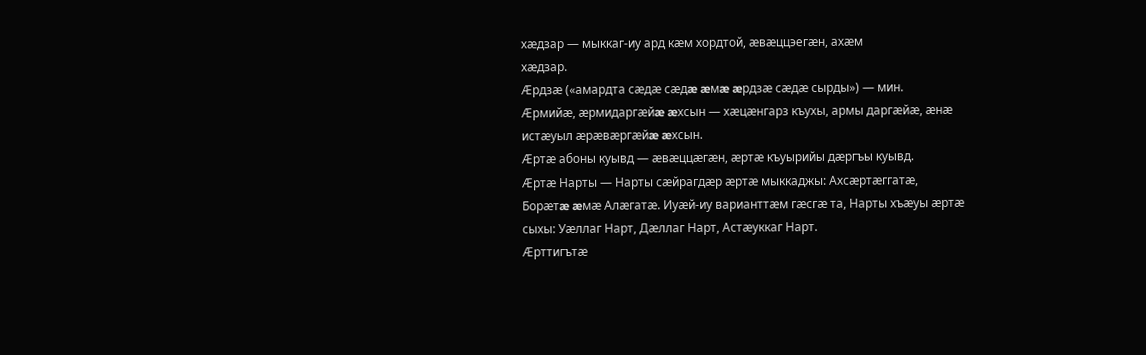хæдзар — мыккаг-иу ард кæм хордтой, æвæццэегæн, ахæм
хæдзар.
Æрдзæ («амардта сæдæ сæдæ æмæ æрдзæ сæдæ сырды») — мин.
Æрмийæ, æрмидаргæйæ æхсын — хæцæнгарз къухы, армы даргæйæ, æнæ
истæуыл æрæвæргæйæ æхсын.
Æртæ абоны куывд — æвæццæгæн, æртæ къуырийы дæргъы куывд.
Æртæ Нарты — Нарты сæйрагдæр æртæ мыккаджы: Ахсæртæггатæ,
Борæтæ æмæ Алæгатæ. Иуæй-иу варианттæм гæсгæ та, Нарты хъæуы æртæ
сыхы: Уæллаг Нарт, Дæллаг Нарт, Астæуккаг Нарт.
Æрттигътæ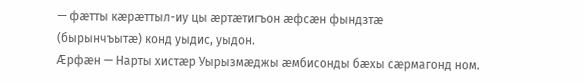— фæтты кæрæттыл-иу цы æртæтигъон æфсæн фындзтæ
(бырынчъытæ) конд уыдис, уыдон.
Æрфæн — Нарты хистæр Уырызмæджы æмбисонды бæхы сæрмагонд ном.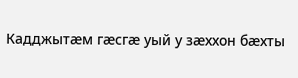Кадджытæм гæсгæ уый у зæххон бæхты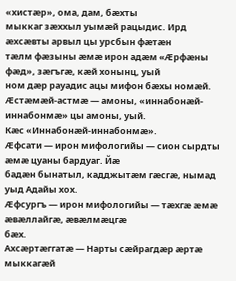«хистæр», ома, дам, бæхты
мыккаг зæххыл уымæй рацыдис. Ирд æхсæвты арвыл цы урсбын фæтæн
тæлм фæзыны æмæ ирон адæм «Æрфæны фæд», зæгъгæ, кæй хонынц, уый
ном дæр рауадис ацы мифон бæхы номæй.
Æстæмæй-астмæ — амоны, «иннабонæй-иннабонмæ» цы амоны, уый.
Кæс «Иннабонæй-иннабонмæ».
Æфсати — ирон мифологийы — сион сырдты æмæ цуаны бардуаг. Йæ
бадæн бынатыл, кадджытæм гæсгæ, нымад уыд Адайы хох.
Æфсургъ — ирон мифологийы — тæхгæ æмæ æвæллайгæ, æвæлмæцгæ
бæх.
Ахсæртæггатæ — Нарты сæйрагдæр æртæ мыккагæй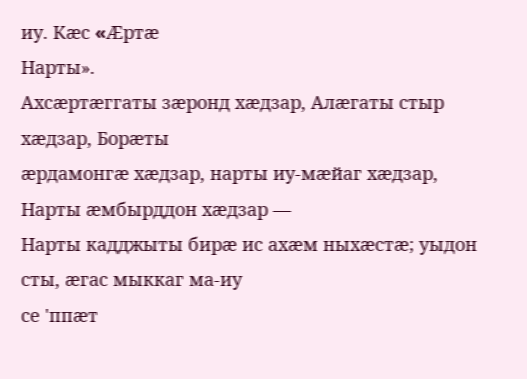иу. Кæс «Æртæ
Нарты».
Ахсæртæггаты зæронд хæдзар, Алæгаты стыр хæдзар, Борæты
æрдамонгæ хæдзар, нарты иу-мæйаг хæдзар, Нарты æмбырддон хæдзар —
Нарты кадджыты бирæ ис ахæм ныхæстæ; уыдон сты, æгас мыккаг ма-иу
се 'ппæт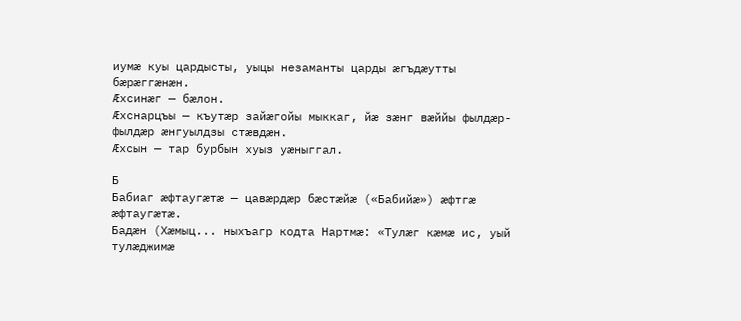иумæ куы цардысты, уыцы незаманты царды æгъдæутты
бæрæггæнæн.
Æхсинæг — бæлон.
Æхснарцъы — къутæр зайæгойы мыккаг, йæ зæнг вæййы фылдæр-
фылдæр æнгуылдзы стæвдæн.
Æхсын — тар бурбын хуыз уæныггал.

Б
Бабиаг æфтаугæтæ — цавæрдæр бæстæйæ («Бабийæ») æфтгæ
æфтаугæтæ.
Бадæн (Хæмыц... ныхъагр кодта Нартмæ: «Тулæг кæмæ ис, уый
тулæджимæ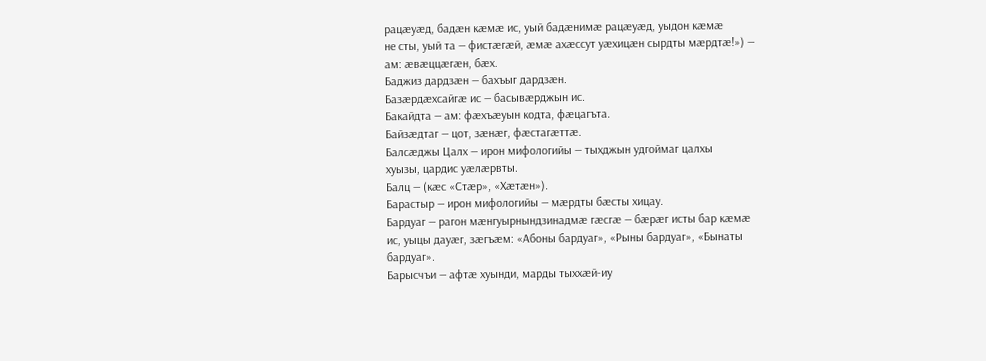рацæуæд, бадæн кæмæ ис, уый бадæнимæ рацæуæд, уыдон кæмæ
не сты, уый та — фистæгæй, æмæ ахæссут уæхицæн сырдты мæрдтæ!») —
ам: æвæццæгæн, бæх.
Баджиз дардзæн — бахъыг дардзæн.
Базæрдæхсайгæ ис — басывæрджын ис.
Бакайдта — ам: фæхъæуын кодта, фæцагъта.
Байзæдтаг — цот, зæнæг, фæстагæттæ.
Балсæджы Цалх — ирон мифологийы — тыхджын удгоймаг цалхы
хуызы, цардис уæлæрвты.
Балц — (кæс «Стæр», «Хæтæн»).
Барастыр — ирон мифологийы — мæрдты бæсты хицау.
Бардуаг — рагон мæнгуырнындзинадмæ гæсгæ — бæрæг исты бар кæмæ
ис, уыцы дауæг, зæгъæм: «Абоны бардуаг», «Рыны бардуаг», «Бынаты
бардуаг».
Барысчъи — афтæ хуынди, марды тыххæй-иу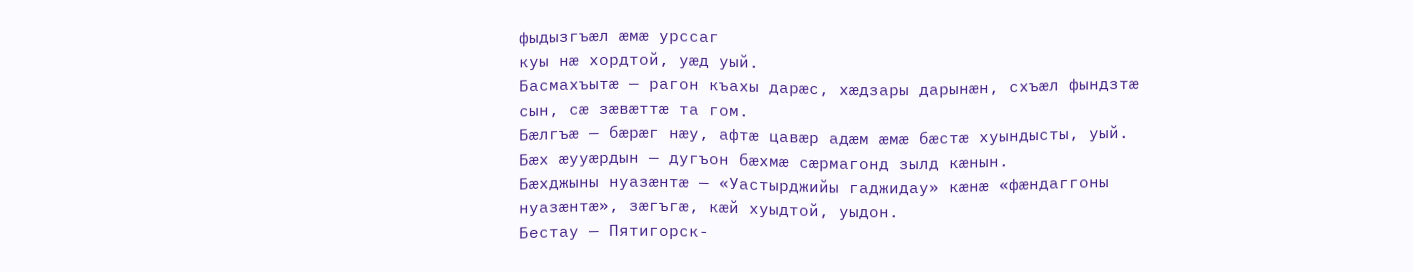фыдызгъæл æмæ урссаг
куы нæ хордтой, уæд уый.
Басмахъытæ — рагон къахы дарæс, хæдзары дарынæн, схъæл фындзтæ
сын, сæ зæвæттæ та гом.
Бæлгъæ — бæрæг нæу, афтæ цавæр адæм æмæ бæстæ хуындысты, уый.
Бæх æууæрдын — дугъон бæхмæ сæрмагонд зылд кæнын.
Бæхджыны нуазæнтæ — «Уастырджийы гаджидау» кæнæ «фæндаггоны
нуазæнтæ», зæгъгæ, кæй хуыдтой, уыдон.
Бестау — Пятигорск-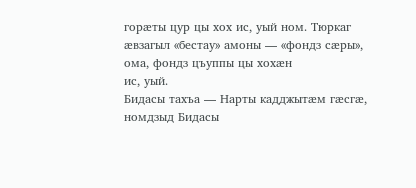горæты цур цы хох ис, уый ном. Тюркаг
æвзагыл «бестау» амоны — «фондз сæры», ома, фондз цъуппы цы хохæн
ис, уый.
Бидасы тахъа — Нарты кадджытæм гæсгæ, номдзыд Бидасы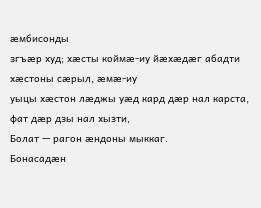æмбисонды
згъæр худ; хæсты коймæ-иу йæхæдæг абадти хæстоны сæрыл, æмæ-иу
уыцы хæстон лæджы уæд кард дæр нал карста, фат дæр дзы нал хызти,
Болат — рагон æндоны мыккаг.
Бонасадæн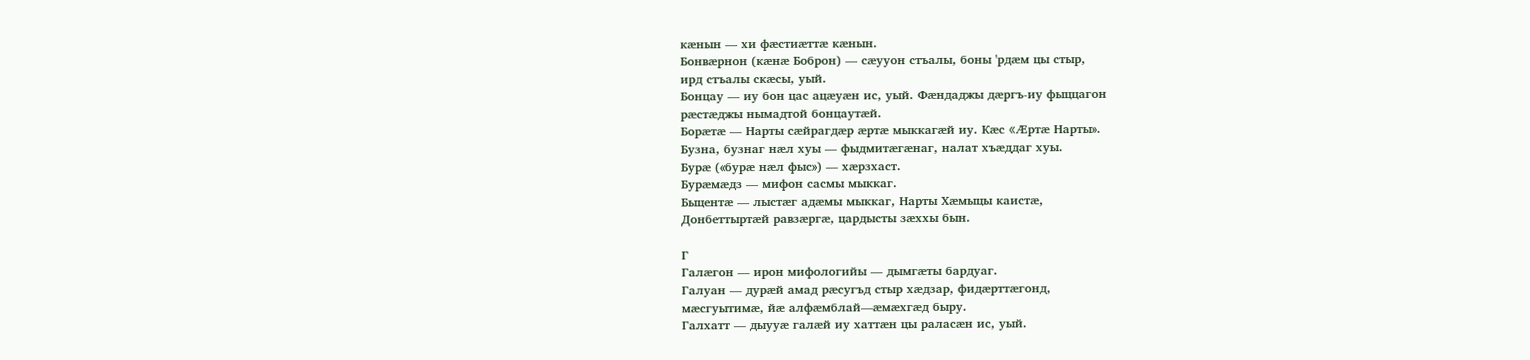кæнын — хи фæстиæттæ кæнын.
Бонвæрнон (кæнæ Боброн) — сæууон стъалы, боны 'рдæм цы стыр,
ирд стъалы скæсы, уый.
Бонцау — иу бон цас ацæуæн ис, уый. Фæндаджы дæргъ-иу фыццагон
рæстæджы нымадтой бонцаутæй.
Борæтæ — Нарты сæйрагдæр æртæ мыккагæй иу. Кæс «Æртæ Нарты».
Бузна, бузнаг нæл хуы — фыдмитæгæнаг, налат хъæддаг хуы.
Бурæ («бурæ нæл фыс») — хæрзхаст.
Бурæмæдз — мифон сасмы мыккаг.
Быцентæ — лыстæг адæмы мыккаг, Нарты Хæмыцы каистæ,
Донбеттыртæй равзæргæ, цардысты зæххы бын.

Г
Галæгон — ирон мифологийы — дымгæты бардуаг.
Галуан — дурæй амад рæсугъд стыр хæдзар, фидæрттæгонд,
мæсгуытимæ, йæ алфæмблай—æмæхгæд быру.
Галхатт — дыууæ галæй иу хаттæн цы раласæн ис, уый.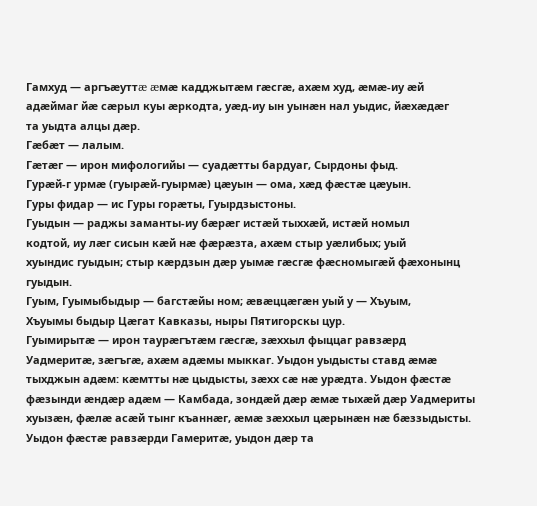Гамхуд — аргъæуттæ æмæ кадджытæм гæсгæ, ахæм худ, æмæ-иу æй
адæймаг йæ сæрыл куы æркодта, уæд-иу ын уынæн нал уыдис, йæхæдæг
та уыдта алцы дæр.
Гæбæт — лалым.
Гæтæг — ирон мифологийы — суадæтты бардуаг, Сырдоны фыд.
Гурæй-г урмæ (гуырæй-гуырмæ) цæуын — ома, хæд фæстæ цæуын.
Гуры фидар — ис Гуры горæты, Гуырдзыстоны.
Гуыдын — раджы заманты-иу бæрæг истæй тыххæй, истæй номыл
кодтой, иу лæг сисын кæй нæ фæрæзта, ахæм стыр уæлибых; уый
хуындис гуыдын; стыр кæрдзын дæр уымæ гæсгæ фæсномыгæй фæхонынц
гуыдын.
Гуым, Гуымыбыдыр — багстæйы ном; æвæццæгæн уый у — Хъуым,
Хъуымы быдыр Цæгат Кавказы, ныры Пятигорскы цур.
Гуымирытæ — ирон таурæгътæм гæсгæ, зæххыл фыццаг равзæрд
Уадмеритæ, зæгъгæ, ахæм адæмы мыккаг. Уыдон уыдысты ставд æмæ
тыхджын адæм: кæмтты нæ цыдысты, зæхх сæ нæ урæдта. Уыдон фæстæ
фæзынди æндæр адæм — Камбада, зондæй дæр æмæ тыхæй дæр Уадмериты
хуызæн, фæлæ асæй тынг къаннæг, æмæ зæххыл цæрынæн нæ бæззыдысты.
Уыдон фæстæ равзæрди Гамеритæ, уыдон дæр та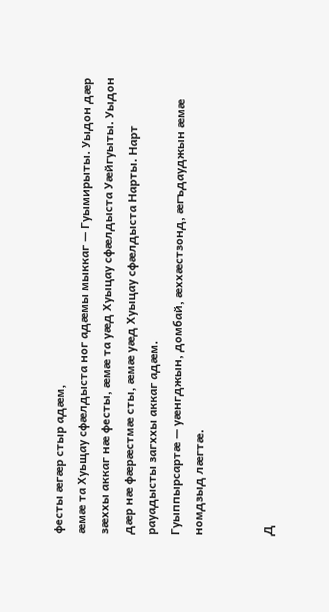фесты æгæр стыр адæм,
æмæ та Хуьщау сфæлдыста ног адæмы мыккаг — Гуымирыты. Уыдон дæр
зæххы аккаг нæ фесты, æмæ та уæд Хуыцау сфæлдыста Уæйгуыты. Уыдон
дæр нæ фæрæстмæ сты, æмæ уæд Хуыцау сфæлдыста Нарты. Нарт
рауадысты загххы аккаг адæм.
Гуыппырсартæ — уæнгджын, домбай, æххæстзонд, æгъдауджын æмæ
номдзыд лæгтæ.


Д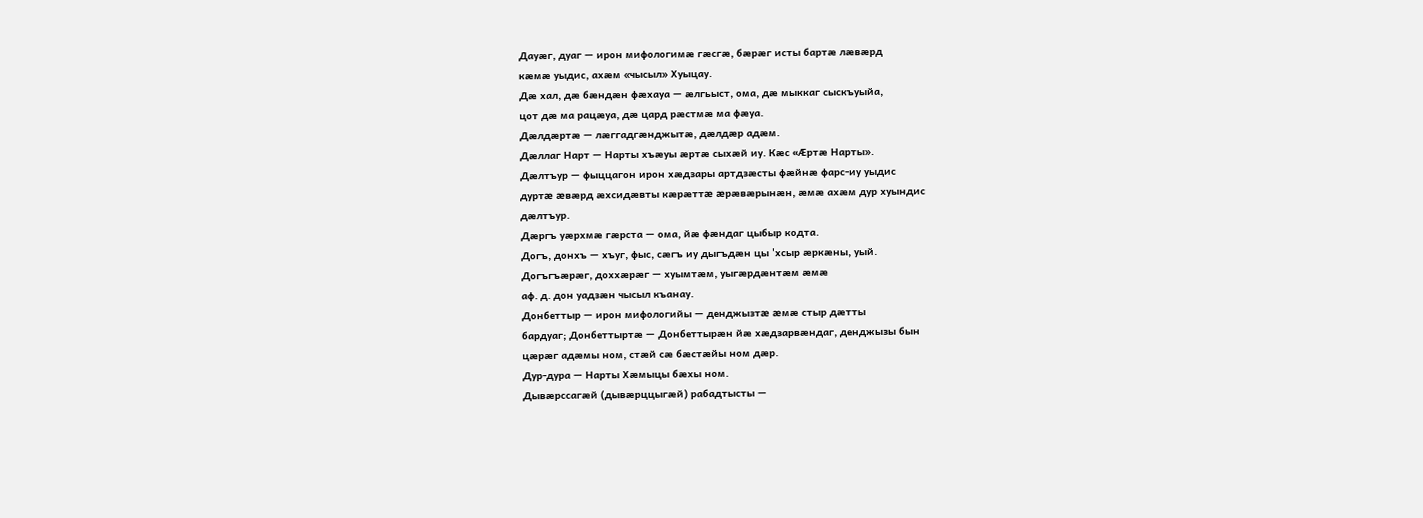Дауæг, дуаг — ирон мифологимæ гæсгæ, бæрæг исты бартæ лæвæрд
кæмæ уыдис, ахæм «чысыл» Хуыцау.
Дæ хал, дæ бæндæн фæхауа — æлгьыст, ома, дæ мыккаг сыскъуыйа,
цот дæ ма рацæуа, дæ цард рæстмæ ма фæуа.
Дæлдæртæ — лæггадгæнджытæ, дæлдæр адæм.
Дæллаг Нарт — Нарты хъæуы æртæ сыхæй иу. Кæс «Æртæ Нарты».
Дæлтъур — фыццагон ирон хæдзары артдзæсты фæйнæ фарс-иу уыдис
дуртæ æвæрд æхсидæвты кæрæттæ æрæвæрынæн, æмæ ахæм дур хуындис
дæлтъур.
Дæргъ уæрхмæ гæрста — ома, йæ фæндаг цыбыр кодта.
Догъ, донхъ — хъуг, фыс, сæгъ иу дыгъдæн цы 'хсыр æркæны, уый.
Догъгъæрæг, доххæрæг — хуымтæм, уыгæрдæнтæм æмæ
аф. д. дон уадзæн чысыл къанау.
Донбеттыр — ирон мифологийы — денджызтæ æмæ стыр дæтты
бардуаг; Донбеттыртæ — Донбеттырæн йæ хæдзарвæндаг, денджызы бын
цæрæг адæмы ном, стæй сæ бæстæйы ном дæр.
Дур-дура — Нарты Хæмыцы бæхы ном.
Дывæрссагæй (дывæрццыгæй) рабадтысты —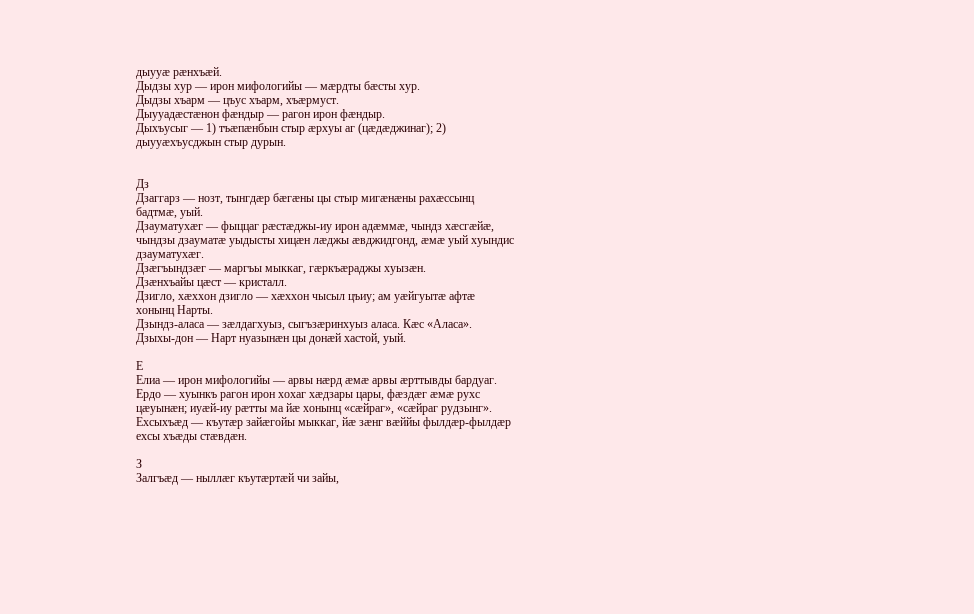дыууæ рæнхъæй.
Дыдзы хур — ирон мифологийы — мæрдты бæсты хур.
Дыдзы хъарм — цъус хъарм, хъæрмуст.
Дыууадæстæнон фæндыр — рагон ирон фæндыр.
Дыхъусыг — 1) тъæпæнбын стыр æрхуы аг (цæдæджинаг); 2)
дыууæхъусджын стыр дурын.


Дз
Дзаггарз — нозт, тынгдæр бæгæны цы стыр мигæнæны рахæссынц
бадтмæ, уый.
Дзауматухæг — фыццаг рæстæджы-иу ирон адæммæ, чындз хæсгæйæ,
чындзы дзауматæ уыдысты хицæн лæджы æвджидгонд, æмæ уый хуындис
дзауматухæг.
Дзæгъындзæг — маргъы мыккаг, гæркъæраджы хуызæн.
Дзæнхъайы цæст — кристалл.
Дзигло, хæххон дзигло — хæххон чысыл цъиу; ам уæйгуытæ афтæ
хонынц Нарты.
Дзындз-аласа — зæлдагхуыз, сыгъзæринхуыз аласа. Кæс «Аласа».
Дзыхы-дон — Нарт нуазынæн цы донæй хастой, уый.

Е
Елиа — ирон мифологийы — арвы нæрд æмæ арвы æрттывды бардуаг.
Ердо — хуынкъ рагон ирон хохаг хæдзары цары, фæздæг æмæ рухс
цæуынæн; иуæй-иу рæтты ма йæ хонынц «сæйраг», «сæйраг рудзынг».
Ехсыхъæд — къутæр зайæгойы мыккаг, йæ зæнг вæййы фылдæр-фылдæр
ехсы хъæды стæвдæн.

З
Залгъæд — ныллæг къутæртæй чи зайы,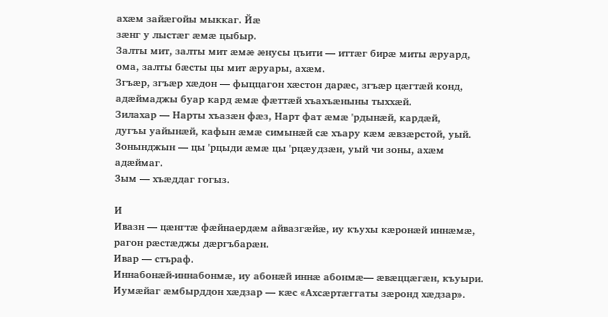ахæм зайæгойы мыккаг. Йæ
зæнг у лыстæг æмæ цыбыр.
Залты мит, залты мит æмæ æнусы цъити — иттæг бирæ миты æруард,
ома, залты бæсты цы мит æруары, ахæм.
Згъæр, згъæр хæдон — фыццагон хæстон дарæс, згъæр цæгтæй конд,
адæймаджы буар кард æмæ фæттæй хъахъæныны тыххæй.
Зилахар — Нарты хъазæн фæз, Нарт фат æмæ 'рдынæй, кардæй,
дугъы уайынæй, кафын æмæ симынæй сæ хъару кæм æвзæрстой, уый.
3онынджын — цы 'рцыди æмæ цы 'рцæудзæн, уый чи зоны, ахæм
адæймаг.
3ым — хъæддаг гогыз.

И
Ивазн — цæнгтæ фæйнаердæм айвазгæйæ, иу къухы кæронæй иннæмæ,
рагон рæстæджы дæргъбарæн.
Ивар — стъраф.
Иннабонæй-иннабонмæ, иу абонæй иннæ абонмæ— æвæццæгæн, къуыри.
Иумæйаг æмбырддон хæдзар — кæс «Ахсæртæггаты зæронд хæдзар».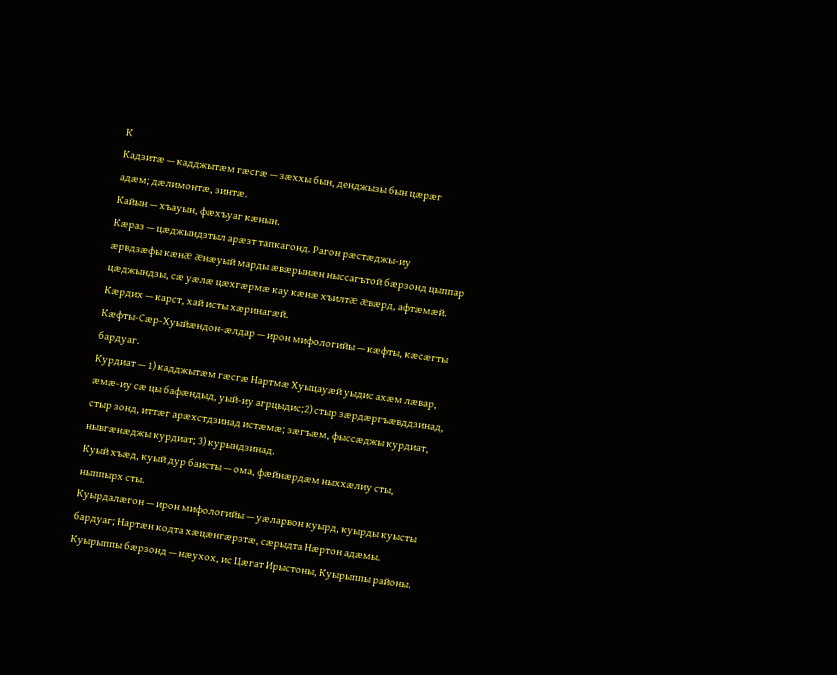К
Кадзитæ — кадджытæм гæсгæ — зæххы бын, денджызы бын цæрæг
адæм; дæлимонтæ, зинтæ.
Кайын — хъауын, фæхъуаг кæнын.
Кæраз — цæджындзтыл арæзт тапкагонд. Рагон рæстæджы-иу
æрвдзæфы кæнæ æнæуый марды æвæрынæн ныссагътой бæрзонд цыппар
цæджындзы, сæ уæлæ цæхгæрмæ кау кæнæ хъилтæ æвæрд, афтæмæй.
Кæрдих — карст, хай исты хæринагæй.
Кæфты-Сæр-Хуыйæндон-æлдар — ирон мифологийы — кæфты, кæсæгты
бардуаг.
Курдиат — 1) кадджытæм гæсгæ Нартмæ Хуыцауæй уыдис ахæм лæвар,
æмæ-иу сæ цы бафæндыд, уый-иу агрцыдис;2) стыр зæрдæргъæвддзинад,
стыр зонд, иттæг арæхстдзинад истæмæ; зæгъæм, фыссæджы курдиат,
нывгæнæджы курдиат; 3) курындзинад.
Куый хъæд, куый дур баисты — ома, фæйнæрдæм ныххæлиу сты,
ныппырх сты.
Куырдалæгон — ирон мифологийы — уæларвон куырд, куырды куысты
бардуаг; Нартæн кодта хæцæнгæрзтæ, сæрыдта Нæртон адæмы.
Куырыппы бæрзонд — нæухох, ис Цæгат Ирыстоны, Куырыппы районы.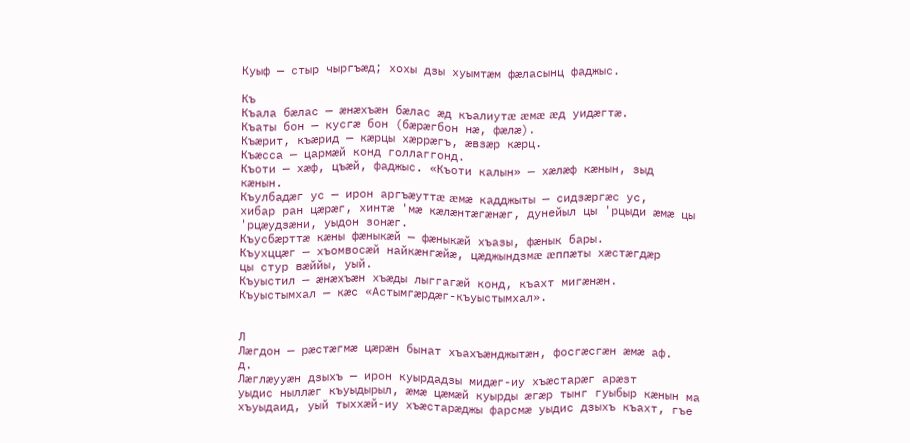Куыф — стыр чыргъæд; хохы дзы хуымтæм фæласынц фаджыс.

Къ
Къала бæлас — æнæхъæн бæлас æд къалиутæ æмæ æд уидæгтæ.
Къаты бон — кусгæ бон (бæрæгбон нæ, фæлæ).
Къæрит, къæрид — кæрцы хæррæгъ, æвзæр кæрц.
Къæсса — цармæй конд голлаггонд.
Къоти — хæф, цъæй, фаджыс. «Къоти калын» — хæлæф кæнын, зыд
кæнын.
Къулбадæг ус — ирон аргъæуттæ æмæ кадджыты — сидзæргæс ус,
хибар ран цæрæг, хинтæ 'мæ кæлæнтæгæнæг, дунейыл цы 'рцыди æмæ цы
'рцæудзæни, уыдон зонæг.
Къусбæрттæ кæны фæныкæй — фæныкæй хъазы, фæнык бары.
Къухццæг — хъомвосæй найкæнгæйæ, цæджындзмæ æппæты хæстæгдæр
цы стур вæййы, уый.
Къуыстил — æнæхъæн хъæды лыггагæй конд, къахт мигæнæн.
Къуыстымхал — кæс «Астымгæрдæг-къуыстымхал».


Л
Лæгдон — рæстæгмæ цæрæн бынат хъахъæнджытæн, фосгæсгæн æмæ аф.
д.
Лæглæууæн дзыхъ — ирон куырдадзы мидæг-иу хъæстарæг арæзт
уыдис ныллæг къуыдырыл, æмæ цæмæй куырды æгæр тынг гуыбыр кæнын ма
хъуыдаид, уый тыххæй-иу хъæстарæджы фарсмæ уыдис дзыхъ къахт, гъе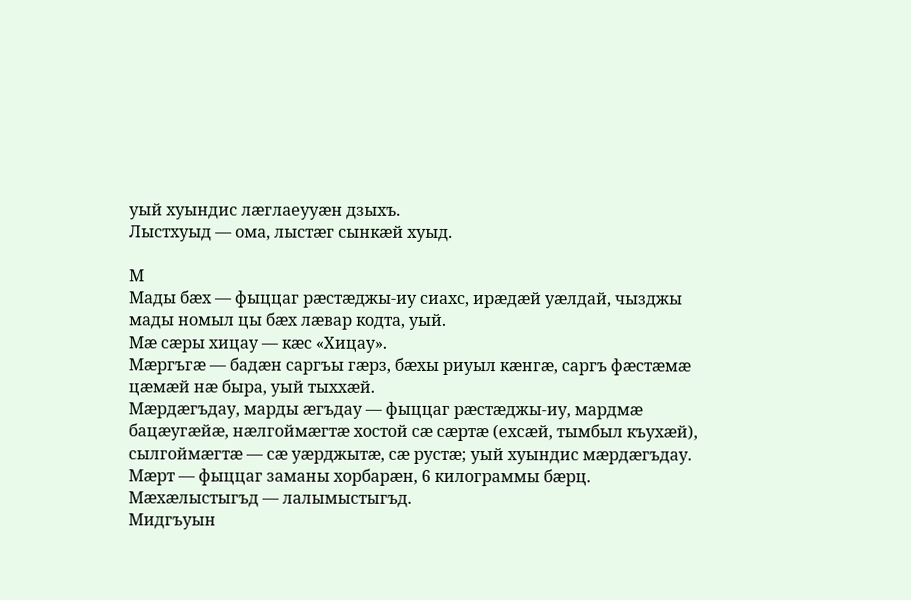уый хуындис лæглаеууæн дзыхъ.
Лыстхуыд — ома, лыстæг сынкæй хуыд.

М
Мады бæх — фыццаг рæстæджы-иу сиахс, ирæдæй уæлдай, чызджы
мады номыл цы бæх лæвар кодта, уый.
Мæ сæры хицау — кæс «Хицау».
Мæргъгæ — бадæн саргъы гæрз, бæхы риуыл кæнгæ, саргъ фæстæмæ
цæмæй нæ быра, уый тыххæй.
Мæрдæгъдау, марды æгъдау — фыццаг рæстæджы-иу, мардмæ
бацæугæйæ, нæлгоймæгтæ хостой сæ сæртæ (ехсæй, тымбыл къухæй),
сылгоймæгтæ — сæ уæрджытæ, сæ рустæ; уый хуындис мæрдæгъдау.
Мæрт — фыццаг заманы хорбарæн, 6 килограммы бæрц.
Мæхæлыстыгъд — лалымыстыгъд.
Мидгъуын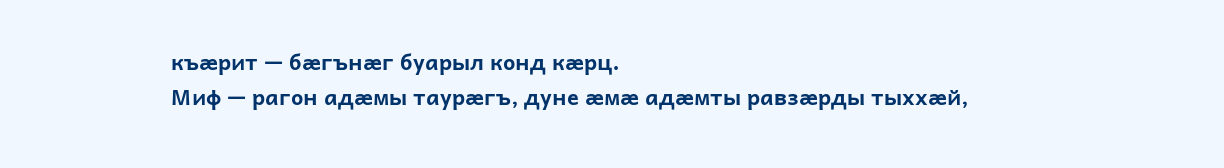къæрит — бæгънæг буарыл конд кæрц.
Миф — рагон адæмы таурæгъ, дуне æмæ адæмты равзæрды тыххæй,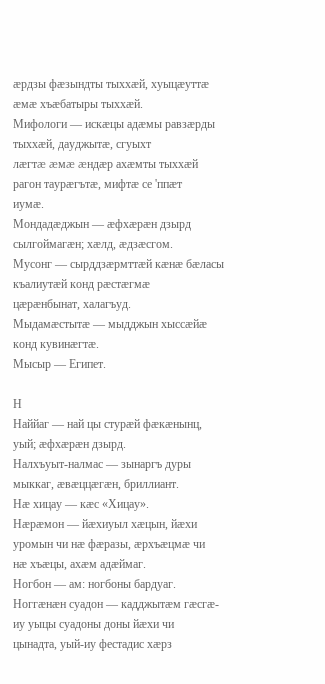æрдзы фæзындты тыххæй, хуыцæуттæ æмæ хъæбатыры тыххæй.
Мифологи — искæцы адæмы равзæрды тыххæй, дауджытæ, сгуыхт
лæгтæ æмæ æндæр ахæмты тыххæй рагон таурæгътæ, мифтæ се 'ппæт
иумæ.
Мондадæджын — æфхæрæн дзырд сылгоймагæн; хæлд, æдзæсгом.
Мусонг — сырддзæрмттæй кæнæ бæласы къалиутæй конд рæстæгмæ
цæрæнбынат, халагъуд.
Мыдамæстытæ — мыдджын хыссæйæ конд кувинæгтæ.
Мысыр — Египет.

Н
Наййаг — най цы стурæй фæкæнынц, уый; æфхæрæн дзырд.
Налхъуыт-налмас — зынаргъ дуры мыккаг, æвæццæгæн, бриллиант.
Нæ хицау — кæс «Хицау».
Нæрæмон — йæхиуыл хæцын, йæхи уромын чи нæ фæразы, æрхъæцмæ чи
нæ хъæцы, ахæм адæймаг.
Ногбон — ам: ногбоны бардуаг.
Ноггæнæн суадон — кадджытæм гæсгæ-иу уыцы суадоны доны йæхи чи
цынадта, уый-иу фестадис хæрз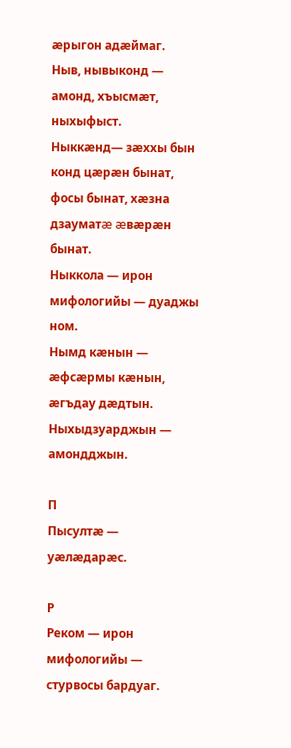æрыгон адæймаг.
Ныв, нывыконд — амонд, хъысмæт, ныхыфыст.
Ныккæнд— зæххы бын конд цæрæн бынат, фосы бынат, хæзна
дзауматæ æвæрæн бынат.
Ныккола — ирон мифологийы — дуаджы ном.
Нымд кæнын — æфсæрмы кæнын, æгъдау дæдтын.
Ныхыдзуарджын — амондджын.

П
Пысултæ — уæлæдарæс.

Р
Реком — ирон мифологийы — стурвосы бардуаг.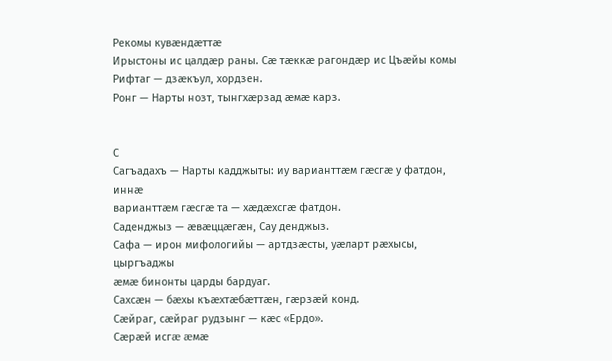Рекомы кувæндæттæ
Ирыстоны ис цалдæр раны. Сæ тæккæ рагондæр ис Цъæйы комы
Рифтаг — дзæкъул, хордзен.
Ронг — Нарты нозт, тынгхæрзад æмæ карз.


С
Сагъадахъ — Нарты кадджыты: иу варианттæм гæсгæ у фатдон, иннæ
варианттæм гæсгæ та — хæдæхсгæ фатдон.
Саденджыз — æвæццæгæн, Сау денджыз.
Сафа — ирон мифологийы — артдзæсты, уæларт рæхысы, цыргъаджы
æмæ бинонты царды бардуаг.
Сахсæн — бæхы къæхтæбæттæн, гæрзæй конд.
Сæйраг, сæйраг рудзынг — кæс «Ердо».
Сæрæй исгæ æмæ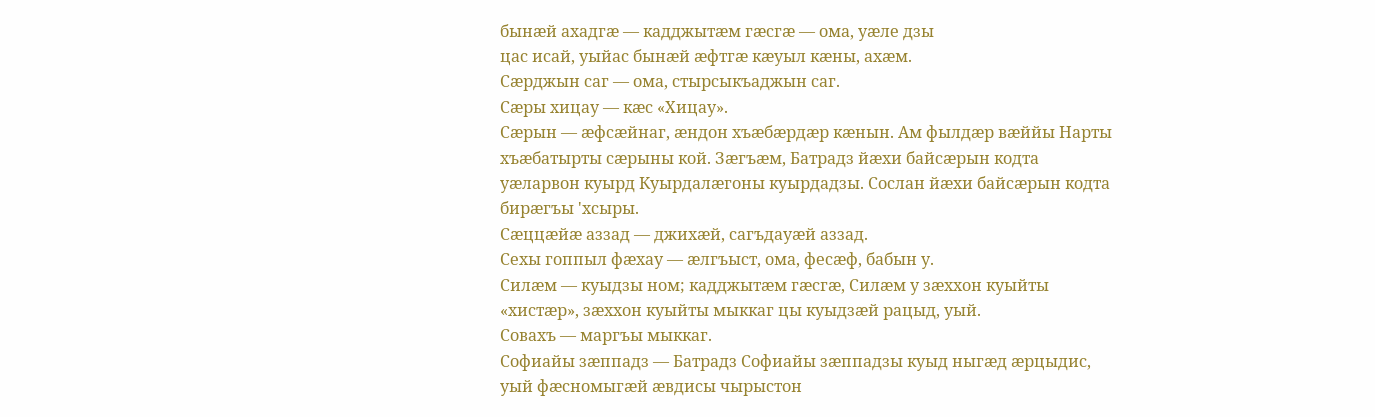бынæй ахадгæ — кадджытæм гæсгæ — ома, уæле дзы
цас исай, уыйас бынæй æфтгæ кæуыл кæны, ахæм.
Сæрджын саг — ома, стырсыкъаджын саг.
Сæры хицау — кæс «Хицау».
Сæрын — æфсæйнаг, æндон хъæбæрдæр кæнын. Ам фылдæр вæййы Нарты
хъæбатырты сæрыны кой. Зæгъæм, Батрадз йæхи байсæрын кодта
уæларвон куырд Куырдалæгоны куырдадзы. Сослан йæхи байсæрын кодта
бирæгъы 'хсыры.
Сæццæйæ аззад — джихæй, сагъдауæй аззад.
Сехы гоппыл фæхау — æлгъыст, ома, фесæф, бабын у.
Силæм — куыдзы ном; кадджытæм гæсгæ, Силæм у зæххон куыйты
«хистæр», зæххон куыйты мыккаг цы куыдзæй рацыд, уый.
Совахъ — маргъы мыккаг.
Софиайы зæппадз — Батрадз Софиайы зæппадзы куыд ныгæд æрцыдис,
уый фæсномыгæй æвдисы чырыстон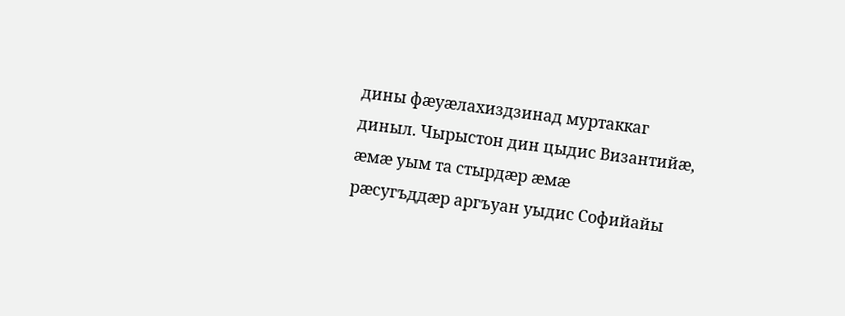дины фæуæлахиздзинад муртаккаг
диныл. Чырыстон дин цыдис Византийæ, æмæ уым та стырдæр æмæ
рæсугъддæр аргъуан уыдис Софийайы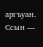аргъуан.
Ссын —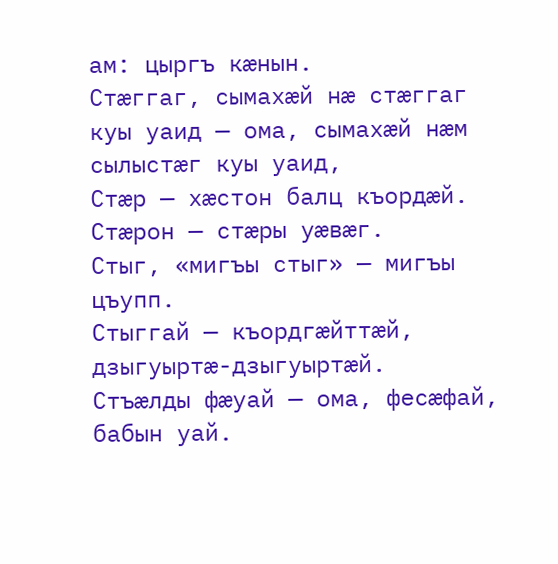ам: цыргъ кæнын.
Стæггаг, сымахæй нæ стæггаг куы уаид — ома, сымахæй нæм
сылыстæг куы уаид,
Стæр — хæстон балц къордæй.
Стæрон — стæры уæвæг.
Стыг, «мигъы стыг» — мигъы цъупп.
Стыггай — къордгæйттæй, дзыгуыртæ-дзыгуыртæй.
Стъæлды фæуай — ома, фесæфай, бабын уай.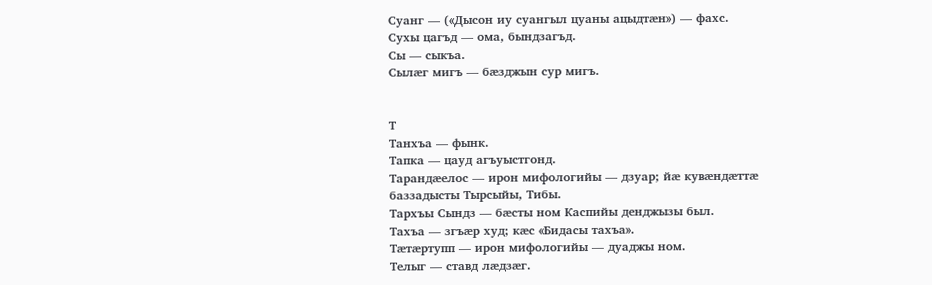Суанг — («Дысон иу суангыл цуаны ацыдтæн») — фахс.
Сухы цагъд — ома, бындзагъд.
Сы — сыкъа.
Сылæг мигъ — бæзджын сур мигъ.


Т
Танхъа — фынк.
Тапка — цауд агъуыстгонд.
Тарандæелос — ирон мифологийы — дзуар; йæ кувæндæттæ
баззадысты Тырсыйы, Тибы.
Тархъы Сындз — бæсты ном Каспийы денджызы был.
Тахъа — згъæр худ; кæс «Бидасы тахъа».
Тæтæртупп — ирон мифологийы — дуаджы ном.
Телыг — ставд лæдзæг.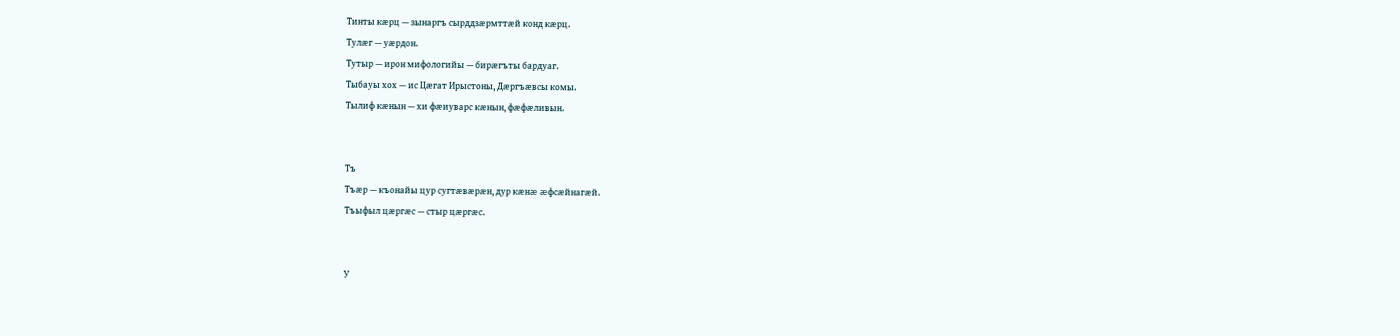Тинты кæрц — зынаргъ сырддзæрмттæй конд кæрц.
Тулæг — уæрдон.
Тутыр — ирон мифологийы — бирæгъты бардуаг.
Тыбауы хох — ис Цæгат Ирыстоны, Дæргъæвсы комы.
Тылиф кæнын — хи фæиуварс кæнын, фæфæливын.


Тъ
Тъæр — къонайы цур сугтæвæрæн, дур кæнæ æфсæйнагæй.
Тъыфыл цæргæс — стыр цæргæс.


У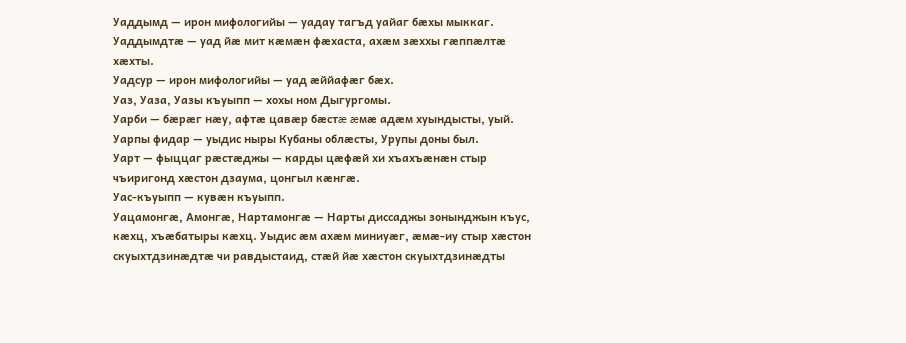Уаддымд — ирон мифологийы — уадау тагъд уайаг бæхы мыккаг.
Уаддымдтæ — уад йæ мит кæмæн фæхаста, ахæм зæххы гæппæлтæ
хæхты.
Уадсур — ирон мифологийы — уад æййафæг бæх.
Уаз, Уаза, Уазы къуыпп — хохы ном Дыгургомы.
Уарби — бæрæг нæу, афтæ цавæр бæстæ æмæ адæм хуындысты, уый.
Уарпы фидар — уыдис ныры Кубаны облæсты, Урупы доны был.
Уарт — фыццаг рæстæджы — карды цæфæй хи хъахъæнæн стыр
чъиригонд хæстон дзаума, цонгыл кæнгæ.
Уас-къуыпп — кувæн къуыпп.
Уацамонгæ, Амонгæ, Нартамонгæ — Нарты диссаджы зонынджын къус,
кæхц, хъæбатыры кæхц. Уыдис æм ахæм миниуæг, æмæ-иу стыр хæстон
скуыхтдзинæдтæ чи равдыстаид, стæй йæ хæстон скуыхтдзинæдты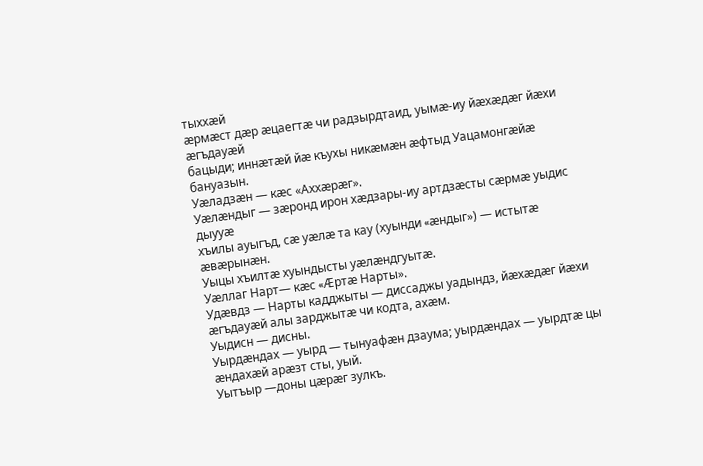тыххæй
æрмæст дæр æцаегтæ чи радзырдтаид, уымæ-иу йæхæдæг йæхи æгъдауæй
бацыди; иннæтæй йæ къухы никæмæн æфтыд Уацамонгæйæ бануазын.
Уæладзæн — кæс «Аххæрæг».
Уæлæндыг — зæронд ирон хæдзары-иу артдзæсты сæрмæ уыдис дыууæ
хъилы ауыгъд, сæ уæлæ та кау (хуынди «æндыг») — истытæ æвæрынæн.
Уыцы хъилтæ хуындысты уæлæндгуытæ.
Уæллаг Нарт— кæс «Æртæ Нарты».
Удæвдз — Нарты кадджыты — диссаджы уадындз, йæхæдæг йæхи
æгъдауæй алы зарджытæ чи кодта, ахæм.
Уыдисн — дисны.
Уырдæндах — уырд — тынуафæн дзаума; уырдæндах — уырдтæ цы
æндахæй арæзт сты, уый.
Уытъыр —доны цæрæг зулкъ.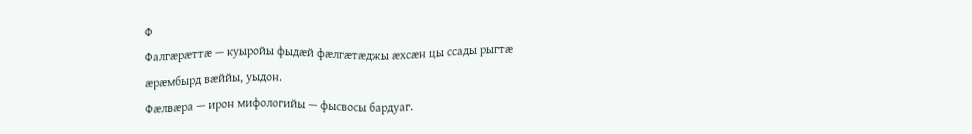Ф
Фалгæрæттæ — куыройы фыдæй фæлгæтæджы æхсæн цы ссады рыгтæ
æрæмбырд вæййы, уыдон.
Фæлвæра — ирон мифологийы — фысвосы бардуаг.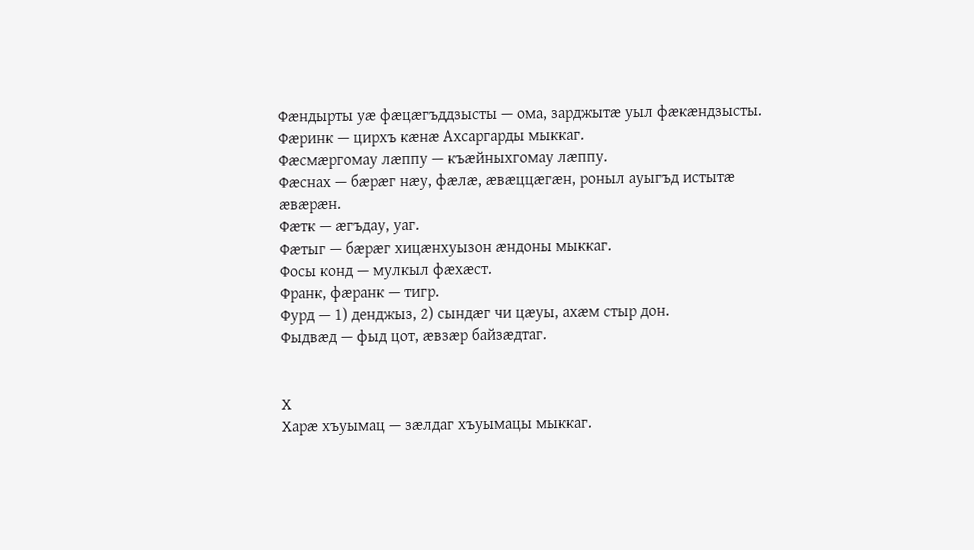Фæндырты уæ фæцæгъддзысты — ома, зарджытæ уыл фæкæндзысты.
Фæринк — цирхъ кæнæ Ахсаргарды мыккаг.
Фæсмæргомау лæппу — къæйныхгомау лæппу.
Фæснах — бæрæг нæу, фæлæ, æвæццæгæн, роныл ауыгъд истытæ
æвæрæн.
Фæтк — æгъдау, уаг.
Фæтыг — бæрæг хицæнхуызон æндоны мыккаг.
Фосы конд — мулкыл фæхæст.
Франк, фæранк — тигр.
Фурд — 1) денджыз, 2) сындæг чи цæуы, ахæм стыр дон.
Фыдвæд — фыд цот, æвзæр байзæдтаг.


Х
Харæ хъуымац — зæлдаг хъуымацы мыккаг.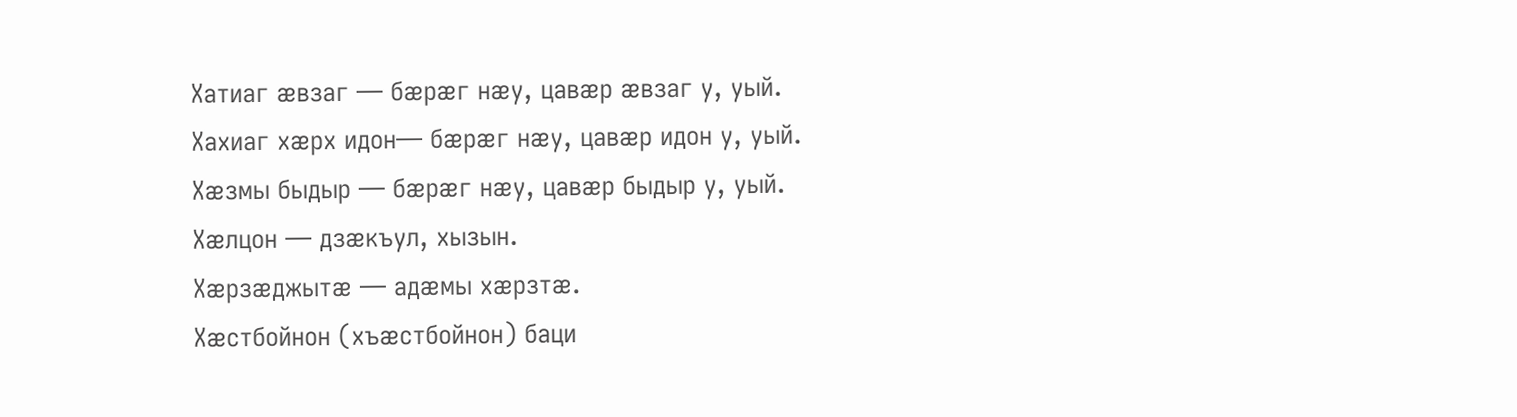Хатиаг æвзаг — бæрæг нæу, цавæр æвзаг у, уый.
Хахиаг хæрх идон— бæрæг нæу, цавæр идон у, уый.
Хæзмы быдыр — бæрæг нæу, цавæр быдыр у, уый.
Хæлцон — дзæкъул, хызын.
Хæрзæджытæ — адæмы хæрзтæ.
Хæстбойнон (хъæстбойнон) баци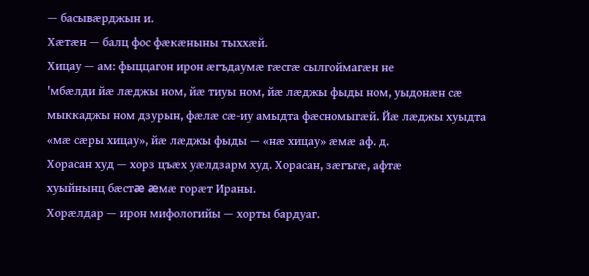— басывæрджын и.
Хæтæн — балц фос фæкæныны тыххæй.
Хицау — ам: фыццагон ирон æгъдаумæ гæсгæ сылгоймагæн не
'мбæлди йæ лæджы ном, йæ тиуы ном, йæ лæджы фыды ном, уыдонæн сæ
мыккаджы ном дзурын, фæлæ сæ-иу амыдта фæсномыгæй. Йæ лæджы хуыдта
«мæ сæры хицау», йæ лæджы фыды — «нæ хицау» æмæ аф. д.
Хорасан худ — хорз цъæх уæлдзарм худ. Хорасан, зæгъгæ, афтæ
хуыйнынц бæстæ æмæ горæт Ираны.
Хорæлдар — ирон мифологийы — хорты бардуаг.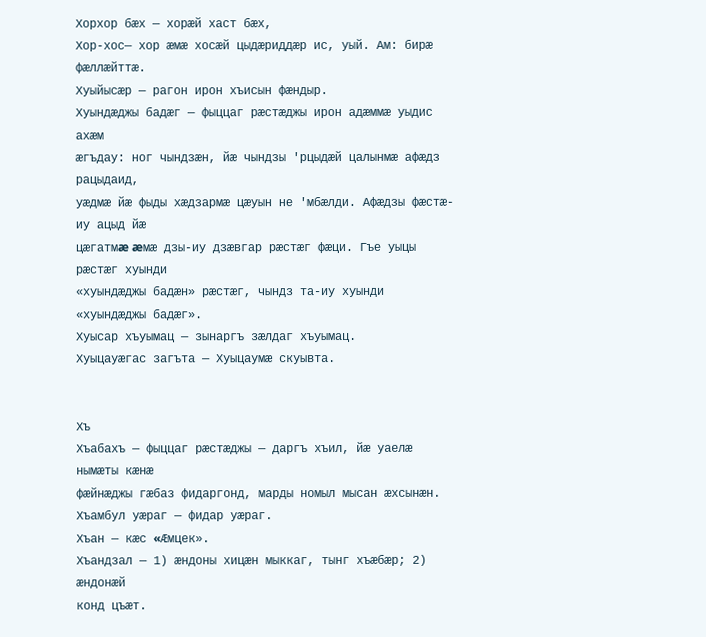Хорхор бæх — хорæй хаст бæх,
Хор-хос— хор æмæ хосæй цыдæриддæр ис, уый. Ам: бирæ фæллæйттæ.
Хуыйысæр — рагон ирон хъисын фæндыр.
Хуындæджы бадæг — фыццаг рæстæджы ирон адæммæ уыдис ахæм
æгъдау: ног чындзæн, йæ чындзы 'рцыдæй цалынмæ афæдз рацыдаид,
уæдмæ йæ фыды хæдзармæ цæуын не 'мбæлди. Афæдзы фæстæ-иу ацыд йæ
цæгатмæ æмæ дзы-иу дзæвгар рæстæг фæци. Гъе уыцы рæстæг хуынди
«хуындæджы бадæн» рæстæг, чындз та-иу хуынди «хуындæджы бадæг».
Хуысар хъуымац — зынаргъ зæлдаг хъуымац.
Хуыцауæгас загъта — Хуыцаумæ скуывта.


Хъ
Хъабахъ — фыццаг рæстæджы — даргъ хъил, йæ уаелæ нымæты кæнæ
фæйнæджы гæбаз фидаргонд, марды номыл мысан æхсынæн.
Хъамбул уæраг — фидар уæраг.
Хъан — кæс «Æмцек».
Хъандзал — 1) æндоны хицæн мыккаг, тынг хъæбæр; 2) æндонæй
конд цъæт.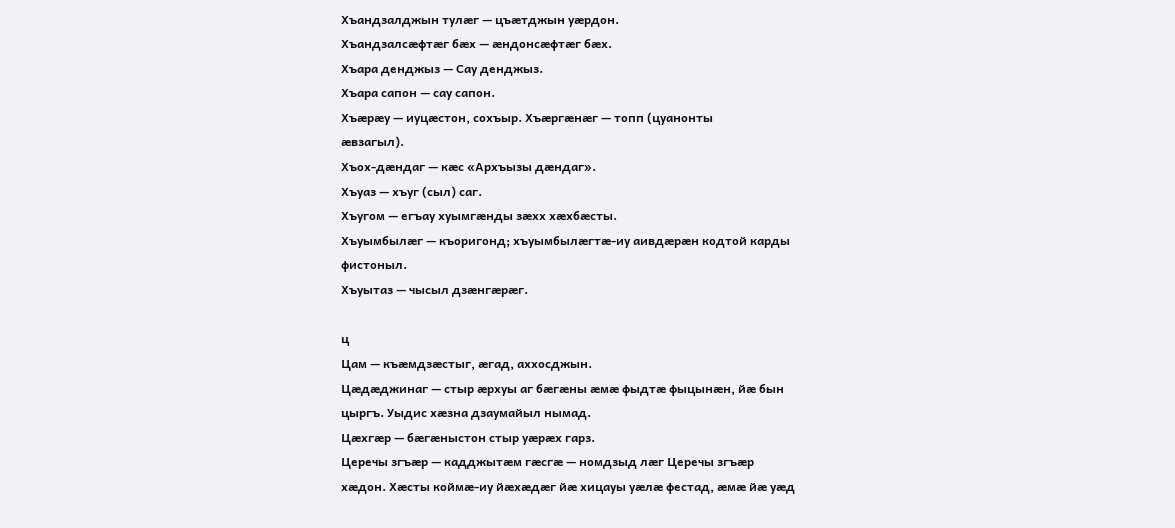Хъандзалджын тулæг — цъæтджын уæрдон.
Хъандзалсæфтæг бæх — æндонсæфтæг бæх.
Хъара денджыз — Сау денджыз.
Хъара сапон — сау сапон.
Хъæрæу — иуцæстон, сохъыр. Хъæргæнæг — топп (цуанонты
æвзагыл).
Хъох-дæндаг — кæс «Архъызы дæндаг».
Хъуаз — хъуг (сыл) саг.
Хъугом — егъау хуымгæнды зæхх хæхбæсты.
Хъуымбылæг — къоригонд; хъуымбылæгтæ-иу аивдæрæн кодтой карды
фистоныл.
Хъуытаз — чысыл дзæнгæрæг.

ц
Цам — къæмдзæстыг, æгад, аххосджын.
Цæдæджинаг — стыр æрхуы аг бæгæны æмæ фыдтæ фыцынæн, йæ бын
цыргъ. Уыдис хæзна дзаумайыл нымад.
Цæхгæр — бæгæныстон стыр уæрæх гарз.
Церечы згъæр — кадджытæм гæсгæ — номдзыд лæг Церечы згъæр
хæдон. Хæсты коймæ-иу йæхæдæг йæ хицауы уæлæ фестад, æмæ йæ уæд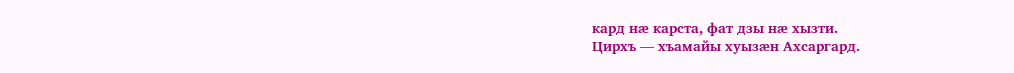кард нæ карста, фат дзы нæ хызти.
Цирхъ — хъамайы хуызæн Ахсаргард.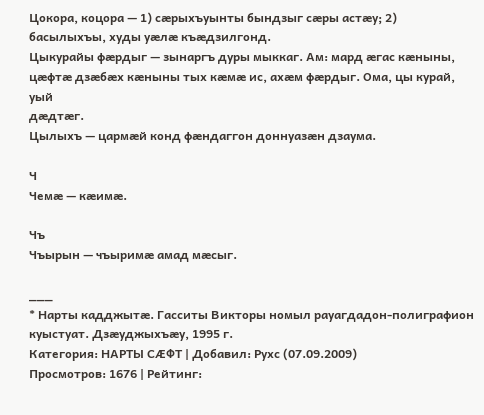Цокора, коцора — 1) сæрыхъуынты бындзыг сæры астæу; 2)
басылыхъы, худы уæлæ къæдзилгонд.
Цыкурайы фæрдыг — зынаргъ дуры мыккаг. Ам: мард æгас кæныны,
цæфтæ дзæбæх кæныны тых кæмæ ис, ахæм фæрдыг. Ома, цы курай, уый
дæдтæг.
Цылыхъ — цармæй конд фæндаггон доннуазæн дзаума.

Ч
Чемæ — кæимæ.

Чъ
Чъырын — чъыримæ амад мæсыг.

___
* Нарты кадджытæ. Гасситы Викторы номыл рауагдадон-полиграфион
куыстуат. Дзæуджыхъæу, 1995 г.
Категория: НАРТЫ СÆФT | Добавил: Рухс (07.09.2009)
Просмотров: 1676 | Рейтинг: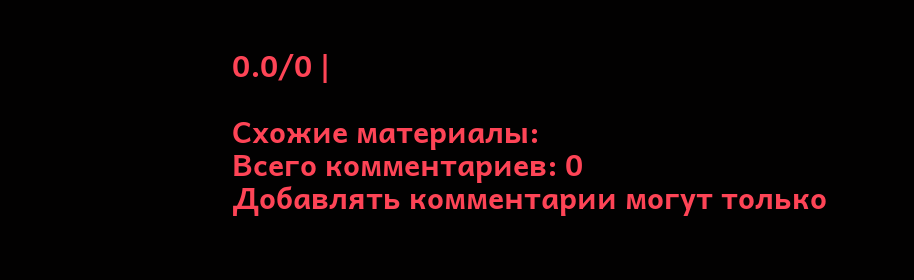0.0/0 |

Схожие материалы:
Всего комментариев: 0
Добавлять комментарии могут только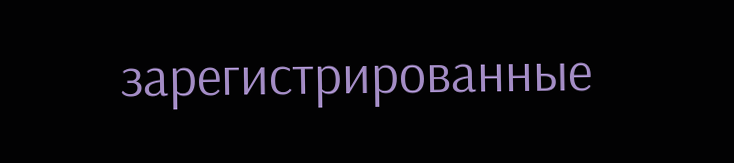зарегистрированные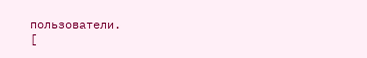пользователи.
[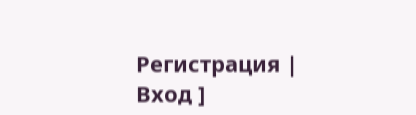Регистрация | Вход ]